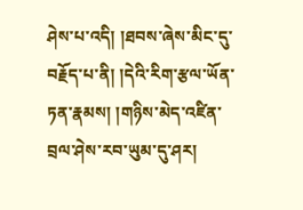ཤེས་པ་འདི། །ཐབས་ཞེས་མིང་དུ་བརྗོད་པ་ནི། །དེའི་རིག་རྩལ་ཡོན་ཏན་རྣམས། །གཉིས་མེད་འཛིན་བྲལ་ཤེས་རབ་ཡུམ་དུ་ཤར།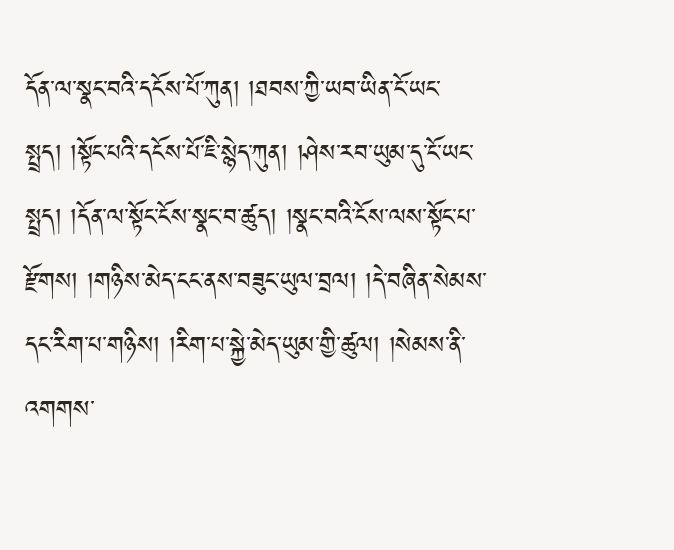དོན་ལ་སྣང་བའི་དངོས་པོ་ཀུན། །ཐབས་ཀྱི་ཡབ་ཡིན་ངོ་ཡང་སྤྲད། །སྟོང་པའི་དངོས་པོ་ཇི་སྙེད་ཀུན། །ཤེས་རབ་ཡུམ་དུ་ངོ་ཡང་སྤྲད། །དོན་ལ་སྟོང་ངོས་སྣང་བ་ཚུད། །སྣང་བའི་ངོས་ལས་སྟོང་པ་རྫོགས། །གཉིས་མེད་ངང་ནས་བཟུང་ཡུལ་བྲལ། །དེ་བཞིན་སེམས་དང་རིག་པ་གཉིས། །རིག་པ་སྐྱེ་མེད་ཡུམ་གྱི་ཚུལ། །སེམས་ནི་འགགས་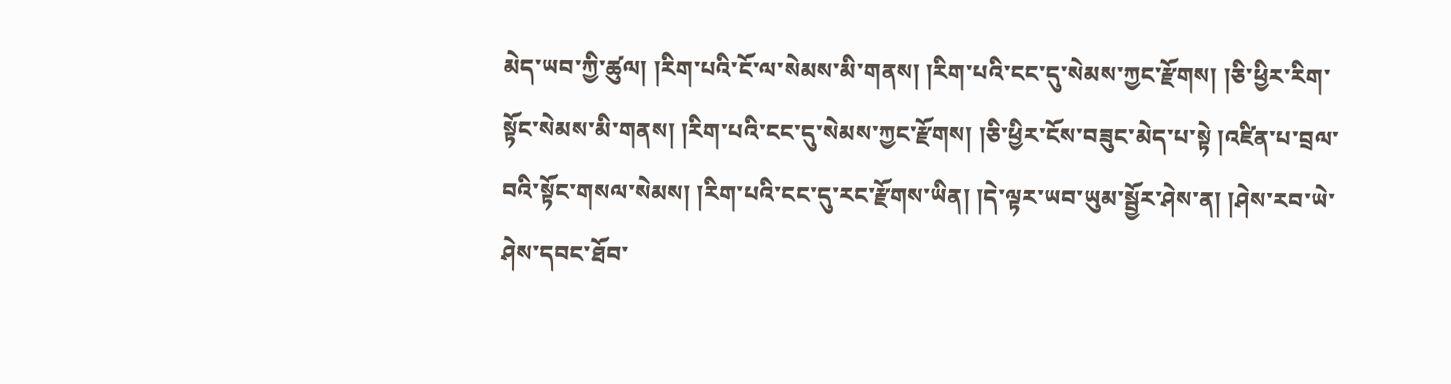མེད་ཡབ་ཀྱི་ཚུལ། །རིག་པའི་ངོ་ལ་སེམས་མི་གནས། །རིག་པའི་ངང་དུ་སེམས་ཀྱང་རྫོགས། །ཅི་ཕྱིར་རིག་སྟོང་སེམས་མི་གནས། །རིག་པའི་ངང་དུ་སེམས་ཀྱང་རྫོགས། །ཅི་ཕྱིར་ངོས་བཟུང་མེད་པ་སྟེ །འཛིན་པ་བྲལ་བའི་སྟོང་གསལ་སེམས། །རིག་པའི་ངང་དུ་རང་རྫོགས་ཡིན། །དེ་ལྟར་ཡབ་ཡུམ་སྦྱོར་ཤེས་ན། །ཤེས་རབ་ཡེ་ཤེས་དབང་ཐོབ་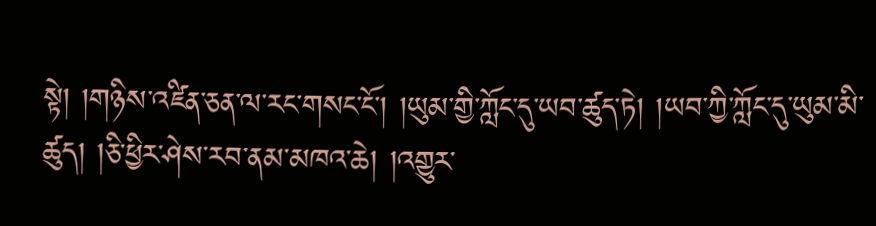སྟེ། །གཉིས་འཛིན་ཅན་ལ་རང་གསང་ངོ་། །ཡུམ་གྱི་ཀློང་དུ་ཡབ་ཚུད་ཏེ། །ཡབ་ཀྱི་ཀློང་དུ་ཡུམ་མི་ཚུད། །ཅི་ཕྱིར་ཤེས་རབ་ནམ་མཁའ་ཆེ། །འགྱུར་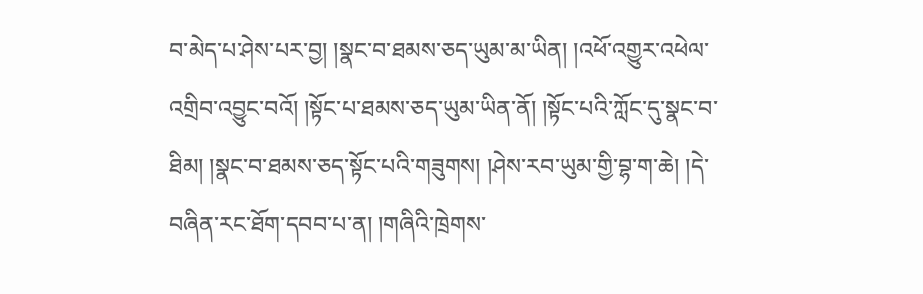བ་མེད་པ་ཤེས་པར་བྱ། །སྣང་བ་ཐམས་ཅད་ཡུམ་མ་ཡིན། །འཕོ་འགྱུར་འཕེལ་འགྲིབ་འབྱུང་བའོ། །སྟོང་པ་ཐམས་ཅད་ཡུམ་ཡིན་ནོ། །སྟོང་པའི་ཀློང་དུ་སྣང་བ་ཐིམ། །སྣང་བ་ཐམས་ཅད་སྟོང་པའི་གཟུགས། །ཤེས་རབ་ཡུམ་གྱི་བྷ་ག་ཆེ། །དེ་བཞིན་རང་ཐོག་དབབ་པ་ན། །གཞིའི་ཁྲེགས་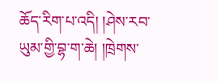ཆོད་རིག་པ་འདི། །ཤེས་རབ་ཡུམ་གྱི་བྷ་ག་ཆེ། །ཁྲེགས་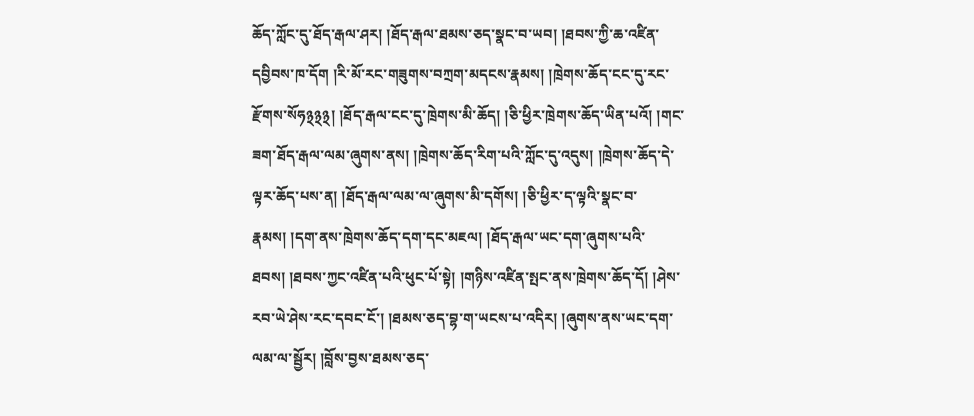ཆོད་ཀློང་དུ་ཐོད་རྒལ་ཤར། །ཐོད་རྒལ་ཐམས་ཅད་སྣང་བ་ཡབ། །ཐབས་ཀྱི་ཆ་འཛིན་དབྱིབས་ཁ་དོག །རི་མོ་རང་གཟུགས་བཀྲག་མདངས་རྣམས། །ཁྲེགས་ཆོད་ངང་དུ་རང་རྫོགས་སོཧ྅྅྅། །ཐོད་རྒལ་ངང་དུ་ཁྲེགས་མི་ཆོད། །ཅི་ཕྱིར་ཁྲེགས་ཆོད་ཡིན་པའོ། །གང་ཟག་ཐོད་རྒལ་ལམ་ཞུགས་ནས། །ཁྲེགས་ཆོད་རིག་པའི་ཀློང་དུ་འདུས། །ཁྲེགས་ཆོད་དེ་ལྟར་ཆོད་པས་ན། །ཐོད་རྒལ་ལམ་ལ་ཞུགས་མི་དགོས། །ཅི་ཕྱིར་ད་ལྟའི་སྣང་བ་རྣམས། །དག་ནས་ཁྲེགས་ཆོད་དག་དང་མཇལ། །ཐོད་རྒལ་ཡང་དག་ཞུགས་པའི་ཐབས། །ཐབས་ཀྱང་འཛིན་པའི་ཕུང་པོ་སྟེ། །གཉིས་འཛིན་སྤང་ནས་ཁྲེགས་ཆོད་དོ། །ཤེས་རབ་ཡེ་ཤེས་རང་དབང་ངོ་། །ཐམས་ཅད་བྷ་ག་ཡངས་པ་འདིར། །ཞུགས་ནས་ཡང་དག་ལམ་ལ་སྦྱོར། །བློས་བྱས་ཐམས་ཅད་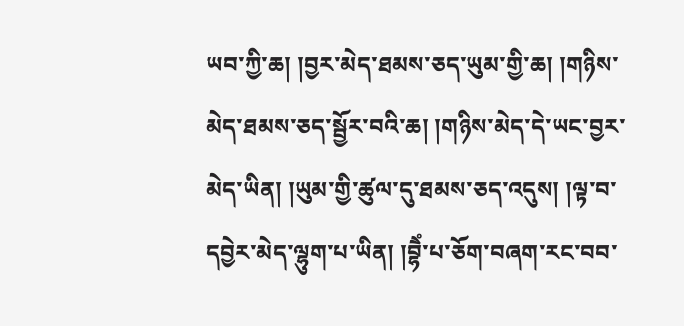ཡབ་ཀྱི་ཆ། །བྱར་མེད་ཐམས་ཅད་ཡུམ་གྱི་ཆ། །གཉིས་མེད་ཐམས་ཅད་སྦྱོར་བའི་ཆ། །གཉིས་མེད་དེ་ཡང་བྱར་མེད་ཡིན། །ཡུམ་གྱི་ཚུལ་དུ་ཐམས་ཅད་འདུས། །ལྟ་བ་དབྱེར་མེད་ལྷུག་པ་ཡིན། །བྷཻཾ་པ་ཅོག་བཞག་རང་བབ་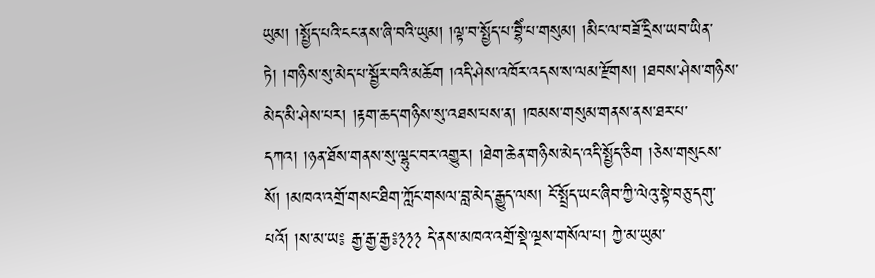ཡུམ། །སྤྱོད་པའི་ངང་ནས་ཞི་བའི་ཡུམ། །ལྟ་བ་སྤྱོད་པ་བྷཻཾ་པ་གསུམ། །མིང་ལ་བཟོ་དྲིས་ཡབ་ཡིན་ཏེ། །གཉིས་སུ་མེད་པ་སྦྱོར་བའི་མཆོག །འདི་ཤེས་འཁོར་འདས་ས་ལམ་རྫོགས། །ཐབས་ཤེས་གཉིས་མེད་མི་ཤེས་པར། །རྟག་ཆད་གཉིས་སུ་འཐས་པས་ན། །ཁམས་གསུམ་གནས་ནས་ཐར་པ་དཀའ། །ཉན་ཐོས་གནས་སུ་ལྷུང་བར་འགྱུར། །ཐེག་ཆེན་གཉིས་མེད་འདི་སྤྱོད་ཅིག །ཅེས་གསུངས་སོ། །མཁའ་འགྲོ་གསང་ཐིག་ཀློང་གསལ་བླ་མེད་རྒྱུད་ལས། ངོ་སྤྲོད་ཡང་ཞིབ་ཀྱི་ལེའུ་སྟེ་བཅུ་དགུ་པའོ། །ས་མ་ཡ༔ རྒྱ་རྒྱ་རྒྱ༔྅྅྅ དེ་ནས་མཁའ་འགྲོ་སྡེ་ལྔས་གསོལ་པ། ཀྱེ་མ་ཡུམ་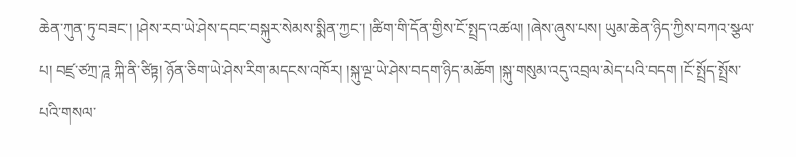ཆེན་ཀུན་ཏུ་བཟང་། །ཤེས་རབ་ཡེ་ཤེས་དབང་བསྐུར་སེམས་སྨིན་ཀྱང་། །ཚིག་གི་དོན་གྱིས་ངོ་སྤྲད་འཚལ། །ཞེས་ཞུས་པས། ཡུམ་ཆེན་ཉིད་ཀྱིས་བཀའ་སྩལ་པ། བཛྲ་ཙཀྲ་ཌཱ ཀྐི་ནི་ཙིཏྟ། ཉོན་ཅིག་ཡེ་ཤེས་རིག་མདངས་འཁོར། །སྐུ་ལྔ་ཡེ་ཤེས་བདག་ཉིད་མཆོག །སྐུ་གསུམ་འདུ་འབྲལ་མེད་པའི་བདག །ངོ་སྤྲོད་སྤྲོས་པའི་གསལ་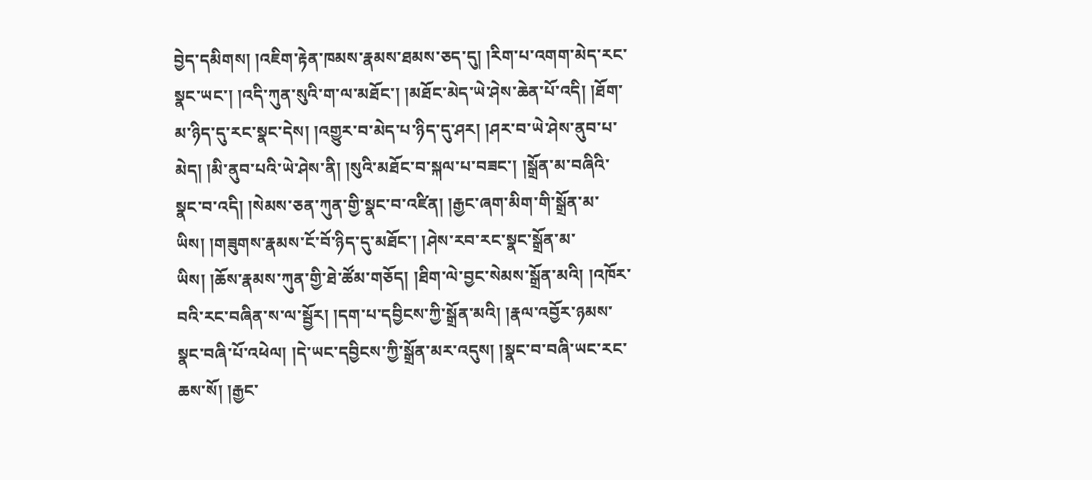བྱེད་དམིགས། །འཇིག་རྟེན་ཁམས་རྣམས་ཐམས་ཅད་དུ། །རིག་པ་འགག་མེད་རང་སྣང་ཡང་། །འདི་ཀུན་སུའི་ག་ལ་མཐོང་། །མཐོང་མེད་ཡེ་ཤེས་ཆེན་པོ་འདི། །ཐོག་མ་ཉིད་དུ་རང་སྣང་དེས། །འགྱུར་བ་མེད་པ་ཉིད་དུ་ཤར། །ཤར་བ་ཡེ་ཤེས་ནུབ་པ་མེད། །མི་ནུབ་པའི་ཡེ་ཤེས་ནི། །སུའི་མཐོང་བ་སྐལ་པ་བཟང་། །སྒྲོན་མ་བཞིའི་སྣང་བ་འདི། །སེམས་ཅན་ཀུན་གྱི་སྣང་བ་འཛིན། །རྒྱང་ཞག་མིག་གི་སྒྲོན་མ་ཡིས། །གཟུགས་རྣམས་ངོ་བོ་ཉིད་དུ་མཐོང་། །ཤེས་རབ་རང་སྣང་སྒྲོན་མ་ཡིས། །ཆོས་རྣམས་ཀུན་གྱི་ཐེ་ཚོམ་གཅོད། །ཐིག་ལེ་བྱང་སེམས་སྒྲོན་མའི། །འཁོར་བའི་རང་བཞིན་ས་ལ་སྦྱོར། །དག་པ་དབྱིངས་ཀྱི་སྒྲོན་མའི། །རྣལ་འབྱོར་ཉམས་སྣང་བཞི་པོ་འཕེལ། །དེ་ཡང་དབྱིངས་ཀྱི་སྒྲོན་མར་འདུས། །སྣང་བ་བཞི་ཡང་རང་ཆས་སོ། །རྒྱང་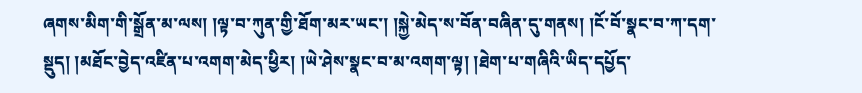ཞགས་མིག་གི་སྒྲོན་མ་ལས། །ལྟ་བ་ཀུན་གྱི་ཐོག་མར་ཡང་། །སྐྱེ་མེད་ས་བོན་བཞིན་དུ་གནས། །ངོ་བོ་སྣང་བ་ཀ་དག་སྡུད། །མཐོང་བྱེད་འཛིན་པ་འགག་མེད་ཕྱིར། །ཡེ་ཤེས་སྣང་བ་མ་འགག་ལྟ། །ཐེག་པ་གཞིའི་ཡིད་དཔྱོད་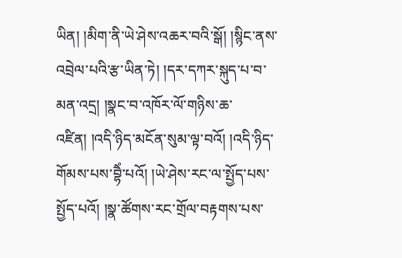ཡིན། །མིག་ནི་ཡེ་ཤེས་འཆར་བའི་སྒོ། །སྙིང་ནས་འབྲེལ་པའི་རྩ་ཡིན་ཏེ། །དར་དཀར་སྐུད་པ་བ་མན་འདྲ། །སྣང་བ་འཁོར་ལོ་གཉིས་ཆ་འཛིན། །འདི་ཉིད་མངོན་སུམ་ལྟ་བའོ། །འདི་ཉིད་གོམས་པས་བྷཻཾ་པའོ། །ཡེ་ཤེས་རང་ལ་སྤྱོད་པས་སྤྱོད་པའོ། །སྣ་ཚོགས་རང་གྲོལ་བརྟགས་པས་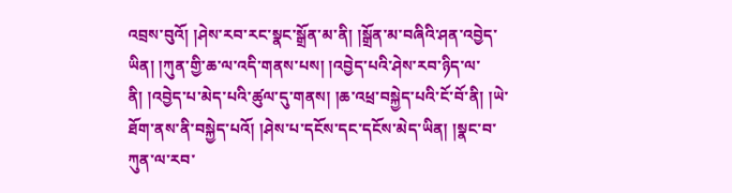འབྲས་བུའོ། །ཤེས་རབ་རང་སྣང་སྒྲོན་མ་ནི། །སྒྲོན་མ་བཞིའི་ཤན་འབྱེད་ཡིན། །ཀུན་གྱི་ཆ་ལ་འདི་གནས་པས། །འབྱེད་པའི་ཤེས་རབ་ཉིད་ལ་ནི། །འབྱེད་པ་མེད་པའི་ཚུལ་དུ་གནས། །ཆ་འཕྲ་བསྐྱེད་པའི་ངོ་བོ་ནི། །ཡེ་ཐོག་ནས་ནི་བསྐྱེད་པའོ། །ཤེས་པ་དངོས་དང་དངོས་མེད་ཡིན། །སྣང་བ་ཀུན་ལ་རབ་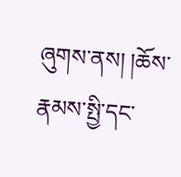ཞུགས་ནས། །ཆོས་རྣམས་སྤྱི་དང་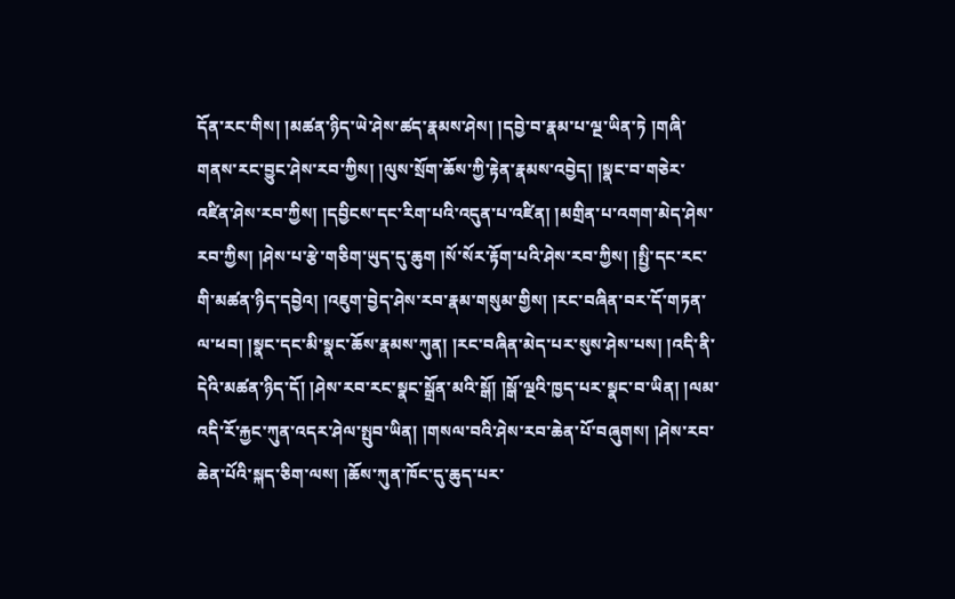དོན་རང་གིས། །མཚན་ཉིད་ཡེ་ཤེས་ཚད་རྣམས་ཤེས། །དབྱེ་བ་རྣམ་པ་ལྔ་ཡིན་ཏེ །གཞི་གནས་རང་བྱུང་ཤེས་རབ་ཀྱིས། །ལུས་སྲོག་ཆོས་ཀྱི་རྟེན་རྣམས་འབྱེད། །སྣང་བ་གཅེར་འཛིན་ཤེས་རབ་ཀྱིས། །དབྱིངས་དང་རིག་པའི་འདུན་པ་འཛིན། །མགྲིན་པ་འགག་མེད་ཤེས་རབ་ཀྱིས། །ཤེས་པ་རྩེ་གཅིག་ཡུད་དུ་ཆུག །སོ་སོར་རྟོག་པའི་ཤེས་རབ་ཀྱིས། །སྤྱི་དང་རང་གི་མཚན་ཉིད་དབྱེའ། །འཇུག་བྱེད་ཤེས་རབ་རྣམ་གསུམ་གྱིས། །རང་བཞིན་བར་དོ་གཏན་ལ་ཕབ། །སྣང་དང་མི་སྣང་ཆོས་རྣམས་ཀུན། །རང་བཞིན་མེད་པར་སུས་ཤེས་པས། །འདི་ནི་དེའི་མཚན་ཉིད་དོ། །ཤེས་རབ་རང་སྣང་སྒྲོན་མའི་སྒོ། །སྒོ་ལྔའི་ཁྱད་པར་སྣང་བ་ཡིན། །ལམ་འདི་རོ་རྐྱང་ཀུན་འདར་ཤེལ་སྤུབ་ཡིན། །གསལ་བའི་ཤེས་རབ་ཆེན་པོ་བཞུགས། །ཤེས་རབ་ཆེན་པོའི་སྐད་ཅིག་ལས། །ཆོས་ཀུན་ཁོང་དུ་ཆུད་པར་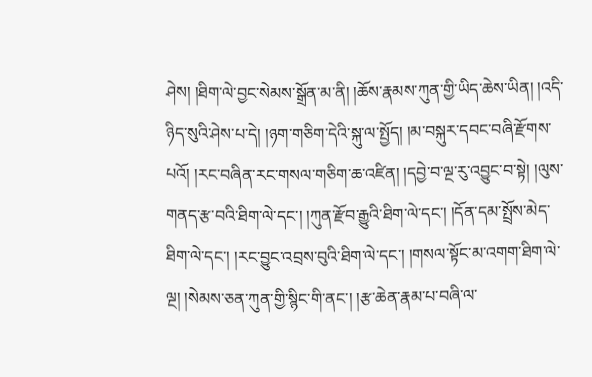ཤེས། །ཐིག་ལེ་བྱང་སེམས་སྒྲོན་མ་ནི། །ཆོས་རྣམས་ཀུན་གྱི་ཡིད་ཆེས་ཡིན། །འདི་ཉིད་སུའི་ཤེས་པ་དེ། །ཉག་གཅིག་དེའི་སྐུ་ལ་སྤྱོད། །མ་བསྐུར་དབང་བཞི་རྫོགས་པའོ། །རང་བཞིན་རང་གསལ་གཅིག་ཆ་འཛིན། །དབྱེ་བ་ལྔ་རུ་འབྱུང་བ་སྟེ། །ལུས་གནད་རྩ་བའི་ཐིག་ལེ་དང་། །ཀུན་རྫོབ་རྒྱུའི་ཐིག་ལེ་དང་། །དོན་དམ་སྤྲོས་མེད་ཐིག་ལེ་དང་། །རང་བྱུང་འབྲས་བུའི་ཐིག་ལེ་དང་། །གསལ་སྟོང་མ་འགག་ཐིག་ལེ་ལྔ། །སེམས་ཅན་ཀུན་གྱི་སྙིང་གི་ནང་། །རྩ་ཆེན་རྣམ་པ་བཞི་ལ་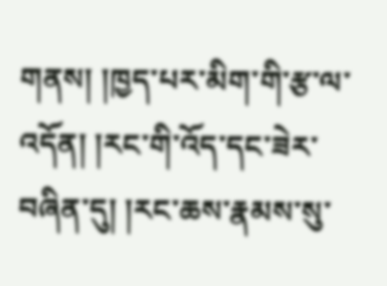གནས། །ཁྱད་པར་མིག་གི་རྩ་ལ་འདོན། །རང་གི་འོད་དང་ཟེར་བཞིན་དུ། །རང་ཆས་རྣམས་སུ་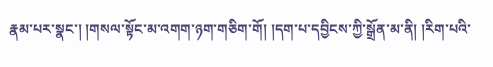རྣམ་པར་སྣང་། །གསལ་སྟོང་མ་འགག་ཉག་གཅིག་གོ། །དག་པ་དབྱིངས་ཀྱི་སྒྲོན་མ་ནི། །རིག་པའི་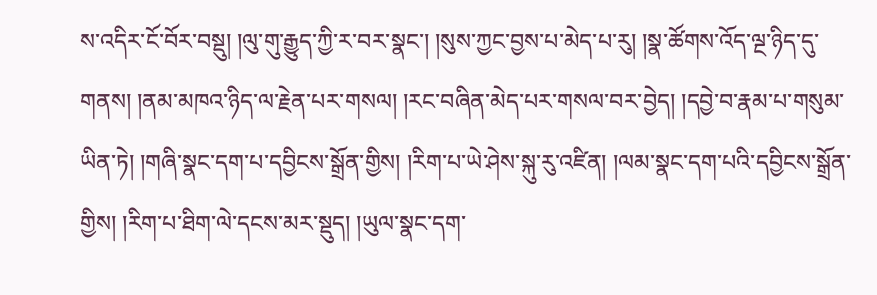ས་འདིར་ངོ་བོར་བསྡུ། །ལུ་གུ་རྒྱུད་ཀྱི་ར་བར་སྣང་། །སུས་ཀྱང་བྱས་པ་མེད་པ་རུ། །སྣ་ཚོགས་འོད་ལྔ་ཉིད་དུ་གནས། །ནམ་མཁའ་ཉིད་ལ་རྗེན་པར་གསལ། །རང་བཞིན་མེད་པར་གསལ་བར་བྱེད། །དབྱེ་བ་རྣམ་པ་གསུམ་ཡིན་ཏེ། །གཞི་སྣང་དག་པ་དབྱིངས་སྒྲོན་གྱིས། །རིག་པ་ཡེ་ཤེས་སྐུ་རུ་འཛིན། །ལམ་སྣང་དག་པའི་དབྱིངས་སྒྲོན་གྱིས། །རིག་པ་ཐིག་ལེ་དངས་མར་སྡུད། །ཡུལ་སྣང་དག་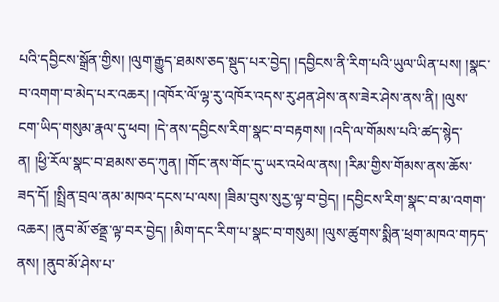པའི་དབྱིངས་སྒྲོན་གྱིས། །ལུག་རྒྱུད་ཐམས་ཅད་སྡུད་པར་བྱེད། །དབྱིངས་ནི་རིག་པའི་ཡུལ་ཡིན་པས། །སྣང་བ་འགག་བ་མེད་པར་འཆར། །འཁོར་ལོ་ལྷ་རུ་འཁོར་འདས་རུ་ཤན་ཤེས་ནས་ཟེར་ཤེས་ནས་ནི། །ལུས་ངག་ཡིད་གསུམ་རྣལ་དུ་ཕབ། །དེ་ནས་དབྱིངས་རིག་སྣང་བ་བརྟགས། །འདི་ལ་གོམས་པའི་ཚད་སྙེད་ན། །ཕྱི་རོལ་སྣང་བ་ཐམས་ཅད་ཀུན། །གོང་ནས་གོང་དུ་ཡར་འཕེལ་ནས། །རིམ་གྱིས་གོམས་ནས་ཆོས་ཟད་དོ། །སྤྲིན་བྲལ་ནམ་མཁའ་དངས་པ་ལས། །ཟིམ་བུས་སུཪྱ་ལྟ་བ་བྱེད། །དབྱིངས་རིག་སྣང་བ་མ་འགག་འཆར། །ནུབ་མོ་ཙནྡྲ་ལྟ་བར་བྱེད། །མིག་དང་རིག་པ་སྣང་བ་གསུམ། །ལུས་ཚུགས་སྨིན་ཕྲག་མཁའ་གཏད་ནས། །ནུབ་མོ་ཤེས་པ་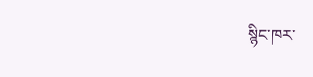སྙིང་ཁར་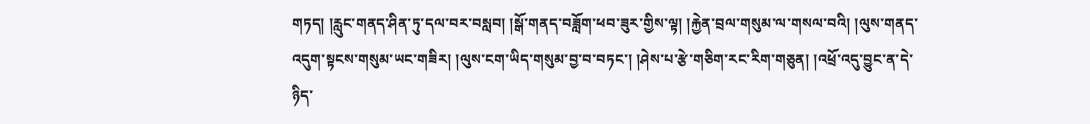གཏད། །རླུང་གནད་ཤིན་ཏུ་དལ་བར་བསླབ། །སྒོ་གནད་བཟློག་ཕབ་ཟུར་གྱིས་ལྟ། །རྐྱེན་བྲལ་གསུམ་ལ་གསལ་བའི། །ལུས་གནད་འདུག་སྟངས་གསུམ་ཡང་གཟིར། །ལུས་ངག་ཡིད་གསུམ་བྱ་བ་བཏང་། །ཤེས་པ་རྩེ་གཅིག་རང་རིག་གཅུན། །འཕྲོ་འདུ་བྱུང་ན་དེ་ཉིད་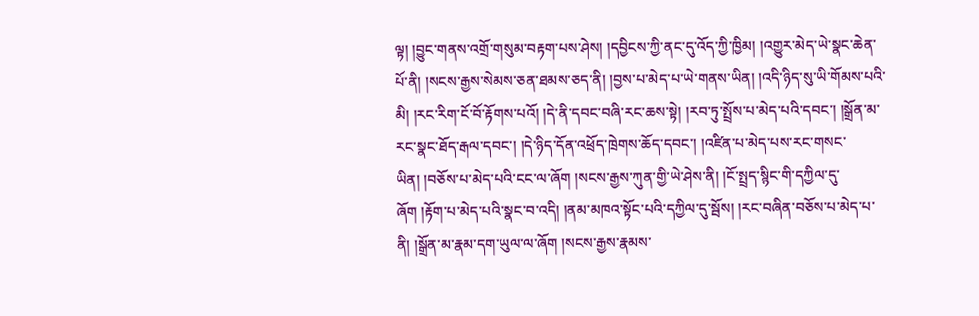ལྟ། །བྱུང་གནས་འགྲོ་གསུམ་བརྟག་པས་ཤེས། །དབྱིངས་ཀྱི་ནང་དུ་འོད་ཀྱི་ཁྱིམ། །འགྱུར་མེད་ཡེ་སྣང་ཆེན་པོ་ནི། །སངས་རྒྱས་སེམས་ཅན་ཐམས་ཅད་ནི། །བྱས་པ་མེད་པ་ཡེ་གནས་ཡིན། །འདི་ཉིད་སུ་ཡི་གོམས་པའི་མི། །རང་རིག་ངོ་བོ་རྟོགས་པའོ། །དེ་ནི་དབང་བཞི་རང་ཆས་སྟེ། །རབ་ཏུ་སྤྲོས་པ་མེད་པའི་དབང་། །སྒྲོན་མ་རང་སྣང་ཐོད་རྒལ་དབང་། །དེ་ཉིད་དོན་འཕྲོད་ཁྲེགས་ཆོད་དབང་། །འཛིན་པ་མེད་པས་རང་གསང་ཡིན། །བཅོས་པ་མེད་པའི་ངང་ལ་ཞོག །སངས་རྒྱས་ཀུན་གྱི་ཡེ་ཤེས་ནི། །ངོ་སྤྲད་སྙིང་གི་དཀྱིལ་དུ་ཞོག །རྟོག་པ་མེད་པའི་སྣང་བ་འདི། །ནམ་མཁའ་སྟོང་པའི་དཀྱིལ་དུ་སྦོས། །རང་བཞིན་བཅོས་པ་མེད་པ་ནི། །སྒྲོན་མ་རྣམ་དག་ཡུལ་ལ་ཞོག །སངས་རྒྱས་རྣམས་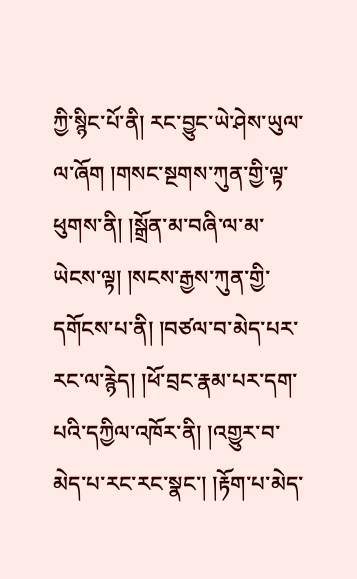ཀྱི་སྙིང་པོ་ནི། རང་བྱུང་ཡེ་ཤེས་ཡུལ་ལ་ཞོག །གསང་སྔགས་ཀུན་གྱི་ལྟ་ཕུགས་ནི། །སྒྲོན་མ་བཞི་ལ་མ་ཡེངས་ལྟ། །སངས་རྒྱས་ཀུན་གྱི་དགོངས་པ་ནི། །བཙལ་བ་མེད་པར་རང་ལ་རྙེད། །ཕོ་བྲང་རྣམ་པར་དག་པའི་དཀྱིལ་འཁོར་ནི། །འགྱུར་བ་མེད་པ་རང་རང་སྣང་། །རྟོག་པ་མེད་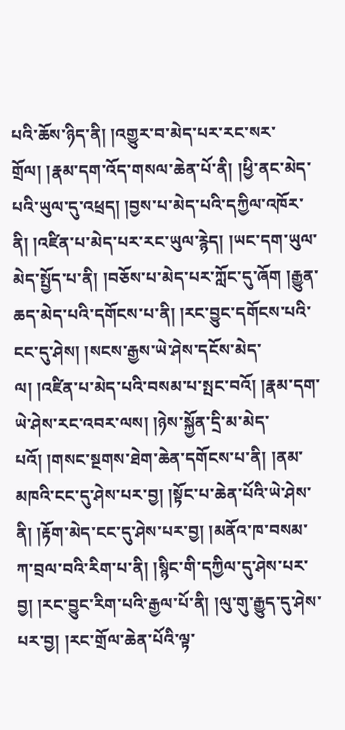པའི་ཆོས་ཉིད་ནི། །འགྱུར་བ་མེད་པར་རང་སར་གྲོལ། །རྣམ་དག་འོད་གསལ་ཆེན་པོ་ནི། །ཕྱི་ནང་མེད་པའི་ཡུལ་དུ་འཕྲད། །བྱས་པ་མེད་པའི་དཀྱིལ་འཁོར་ནི། །འཛིན་པ་མེད་པར་རང་ཡུལ་རྙེད། །ཡང་དག་ཡུལ་མེད་སྤྱོད་པ་ནི། །བཅོས་པ་མེད་པར་ཀློང་དུ་ཞོག །རྒྱུན་ཆད་མེད་པའི་དགོངས་པ་ནི། །རང་བྱུང་དགོངས་པའི་ངང་དུ་ཤེས། །སངས་རྒྱས་ཡེ་ཤེས་དངོས་མེད་ལ། །འཛིན་པ་མེད་པའི་བསམ་པ་སྤང་བའོ། །རྣམ་དག་ཡེ་ཤེས་རང་འབར་ལས། །ཉེས་སྐྱོན་དྲི་མ་མེད་པའོ། །གསང་སྔགས་ཐེག་ཆེན་དགོངས་པ་ནི། །ནམ་མཁའི་ངང་དུ་ཤེས་པར་བྱ། །སྟོང་པ་ཆེན་པོའི་ཡེ་ཤེས་ནི། །རྟོག་མེད་ངང་དུ་ཤེས་པར་བྱ། །མནོའ་ཁ་བསམ་ཀ་བྲལ་བའི་རིག་པ་ནི། །སྙིང་གི་དཀྱིལ་དུ་ཤེས་པར་བྱ། །རང་བྱུང་རིག་པའི་རྒྱལ་པོ་ནི། །ལུ་གུ་རྒྱུད་དུ་ཤེས་པར་བྱ། །རང་གྲོལ་ཆེན་པོའི་ལྟ་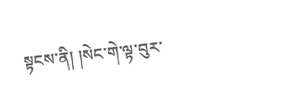སྟངས་ནི། །སེང་གེ་ལྟ་བུར་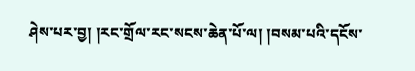ཤེས་པར་བྱ། །རང་གྲོལ་རང་སངས་ཆེན་པོ་ལ། །བསམ་པའི་དངོས་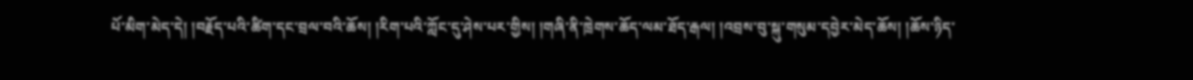པོ་མིག་མེད་དེ། །བརྗོད་པའི་ཚིག་དང་བྲལ་བའི་ཆོས། །རིག་པའི་ཀློང་དུ་ཤེས་པར་གྱིས། །གཞི་ནི་ཁྲེགས་ཆོད་ལམ་ཐོད་རྒལ། །འབྲས་བུ་སྐུ་གསུམ་དབྱེར་མེད་ཆོས། །ཆོས་ཉིད་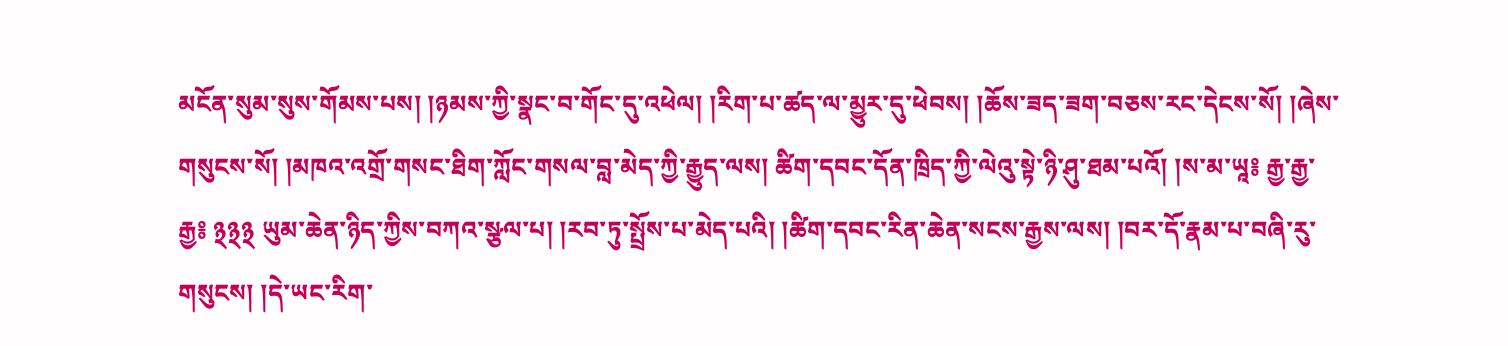མངོན་སུམ་སུས་གོམས་པས། །ཉམས་ཀྱི་སྣང་བ་གོང་དུ་འཕེལ། །རིག་པ་ཚད་ལ་མྱུར་དུ་ཕེབས། །ཆོས་ཟད་ཟག་བཅས་རང་དེངས་སོ། །ཞེས་གསུངས་སོ། །མཁའ་འགྲོ་གསང་ཐིག་ཀློང་གསལ་བླ་མེད་ཀྱི་རྒྱུད་ལས། ཚིག་དབང་དོན་ཁྲིད་ཀྱི་ལེའུ་སྟེ་ཉི་ཤུ་ཐམ་པའོ། །ས་མ་ཡཱ༔ རྒྱ་རྒྱ་རྒྱ༔ ྅྅྅ ཡུམ་ཆེན་ཉིད་ཀྱིས་བཀའ་སྩལ་པ། །རབ་ཏུ་སྤྲོས་པ་མེད་པའི། །ཚིག་དབང་རིན་ཆེན་སངས་རྒྱས་ལས། །བར་དོ་རྣམ་པ་བཞི་རུ་གསུངས། །དེ་ཡང་རིག་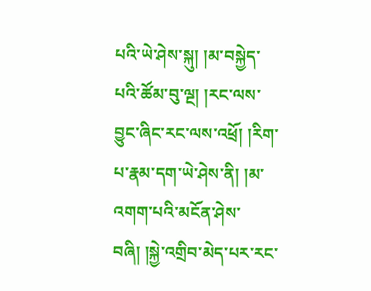པའི་ཡེ་ཤེས་སྐུ། །མ་བསྐྱེད་པའི་ཚོམ་བུ་ལྔ། །རང་ལས་བྱུང་ཞིང་རང་ལས་འཕྲོ། །རིག་པ་རྣམ་དག་ཡེ་ཤེས་ནི། །མ་འགག་པའི་མངོན་ཤེས་བཞི། །སྐྱེ་འགྲིབ་མེད་པར་རང་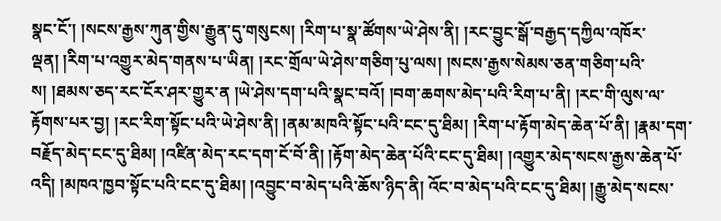སྣང་ངོ་། །སངས་རྒྱས་ཀུན་གྱིས་རྒྱུན་དུ་གསུངས། །རིག་པ་སྣ་ཚོགས་ཡེ་ཤེས་ནི། །རང་བྱུང་སྒོ་བརྒྱད་དཀྱིལ་འཁོར་ལྡན། །རིག་པ་འགྱུར་མེད་གནས་པ་ཡིན། །རང་གྲོལ་ཡེ་ཤེས་གཅིག་པུ་ལས། །སངས་རྒྱས་སེམས་ཅན་གཅིག་པའི་ས། །ཐམས་ཅད་རང་ངོར་ཤར་གྱུར་ན །ཡེ་ཤེས་དག་པའི་སྣང་བའོ། །བག་ཆགས་མེད་པའི་རིག་པ་ནི། །རང་གི་ལུས་ལ་རྟོགས་པར་བྱ། །རང་རིག་སྟོང་པའི་ཡེ་ཤེས་ནི། །ནམ་མཁའི་སྟོང་པའི་ངང་དུ་ཐིམ། །རིག་པ་རྟོག་མེད་ཆེན་པོ་ནི། །རྣམ་དག་བརྗོད་མེད་ངང་དུ་ཐིམ། །འཛིན་མེད་རང་དག་ངོ་བོ་ནི། །རྟོག་མེད་ཆེན་པོའི་ངང་དུ་ཐིམ། །འགྱུར་མེད་སངས་རྒྱས་ཆེན་པོ་འདི། །མཁའ་ཁྱབ་སྟོང་པའི་ངང་དུ་ཐིམ། །འབྱུང་བ་མེད་པའི་ཆོས་ཉིད་ནི། འོང་བ་མེད་པའི་ངང་དུ་ཐིམ། །རྒྱུ་མེད་སངས་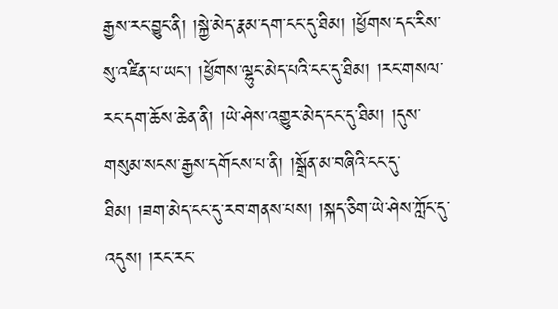རྒྱས་རང་བྱུང་ནི། །སྐྱེ་མེད་རྣམ་དག་ངང་དུ་ཐིམ། །ཕྱོགས་དང་རིས་སུ་འཛིན་པ་ཡང་། །ཕྱོགས་ལྷུང་མེད་པའི་ངང་དུ་ཐིམ། །རང་གསལ་རང་དག་ཆོས་ཆེན་ནི། །ཡེ་ཤེས་འགྱུར་མེད་ངང་དུ་ཐིམ། །དུས་གསུམ་སངས་རྒྱས་དགོངས་པ་ནི། །སྒྲོན་མ་བཞིའི་ངང་དུ་ཐིམ། །ཟག་མེད་ངང་དུ་རབ་གནས་པས། །སྐད་ཅིག་ཡེ་ཤེས་ཀློང་དུ་འདུས། །རང་རང་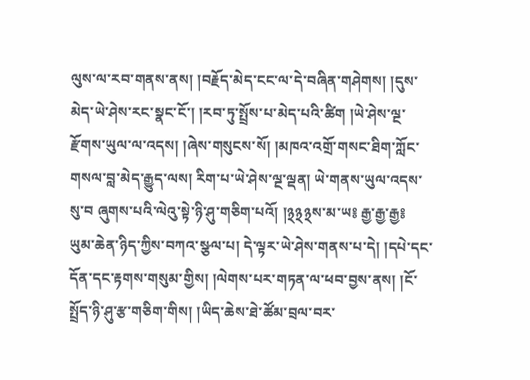ལུས་ལ་རབ་གནས་ནས། །བརྗོད་མེད་ངང་ལ་དེ་བཞིན་གཤེགས། །དུས་མེད་ཡེ་ཤེས་རང་སྣང་ངོ་། །རབ་ཏུ་སྤྲོས་པ་མེད་པའི་ཚིག །ཡེ་ཤེས་ལྔ་རྫོགས་ཡུལ་ལ་འདས། །ཞེས་གསུངས་སོ། །མཁའ་འགྲོ་གསང་ཐིག་ཀློང་གསལ་བླ་མེད་རྒྱུད་ལས། རིག་པ་ཡེ་ཤེས་ལྔ་ལྡན། ཡེ་གནས་ཡུལ་འདས་སུ་བ ཞུགས་པའི་ལེའུ་སྟེ་ཉི་ཤུ་གཅིག་པའོ། །྅྅྅ས་མ་ཡ༔ རྒྱ་རྒྱ་རྒྱ༔ ཡུམ་ཆེན་ཉིད་ཀྱིས་བཀའ་སྩལ་པ། དེ་ལྟར་ཡེ་ཤེས་གནས་པ་དེ། །དཔེ་དང་དོན་དང་རྟགས་གསུམ་གྱིས། །ལེགས་པར་གཏན་ལ་ཕབ་བྱས་ནས། །ངོ་སྤྲོད་ཉི་ཤུ་རྩ་གཅིག་གིས། །ཡིད་ཆེས་ཐེ་ཚོམ་བྲལ་བར་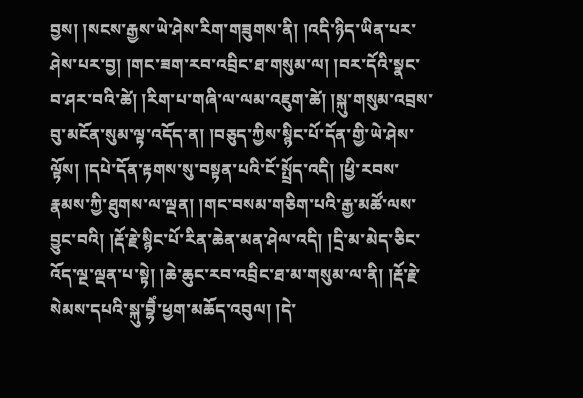བྱས། །སངས་རྒྱས་ཡེ་ཤེས་རིག་གཟུགས་ནི། །འདི་ཉིད་ཡིན་པར་ཤེས་པར་བྱ། །གང་ཟག་རབ་འབྲིང་ཐ་གསུམ་ལ། །བར་དོའི་སྣང་བ་ཤར་བའི་ཚེ། །རིག་པ་གཞི་ལ་ལམ་འཇུག་ཚེ། །སྐུ་གསུམ་འབྲས་བུ་མངོན་སུམ་ལྟ་འདོད་ན། །བཅུད་ཀྱིས་སྙིང་པོ་དོན་གྱི་ཡེ་ཤེས་ལྟོས། །དཔེ་དོན་རྟགས་སུ་བསྟན་པའི་ངོ་སྤྲོད་འདི། །ཕྱི་རབས་རྣམས་ཀྱི་ཐུགས་ལ་ལྡན། །གང་བསམ་གཅིག་པའི་རྒྱ་མཚོ་ལས་བྱུང་བའི། །རྡོ་རྗེ་སྙིང་པོ་རིན་ཆེན་མན་ཤེལ་འདི། །དྲི་མ་མེད་ཅིང་འོད་ལྔ་ལྡན་པ་སྟེ། །ཆེ་ཆུང་རབ་འབྲིང་ཐ་མ་གསུམ་ལ་ནི། །རྡོ་རྗེ་སེམས་དཔའི་སྐུ་བྷཻཾ་ཕྱག་མཆོད་འབུལ། །དེ་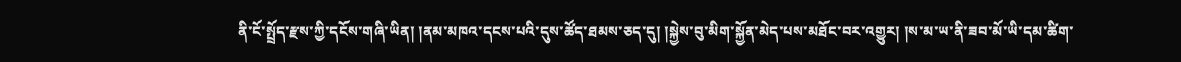ནི་ངོ་སྤྲོད་རྫས་ཀྱི་དངོས་གཞི་ཡིན། །ནམ་མཁའ་དངས་པའི་དུས་ཚོད་ཐམས་ཅད་དུ། །སྐྱེས་བུ་མིག་སྐྱོན་མེད་པས་མཐོང་བར་འགྱུར། །ས་མ་ཡ་ནི་ཟབ་མོ་ཡི་དམ་ཚིག་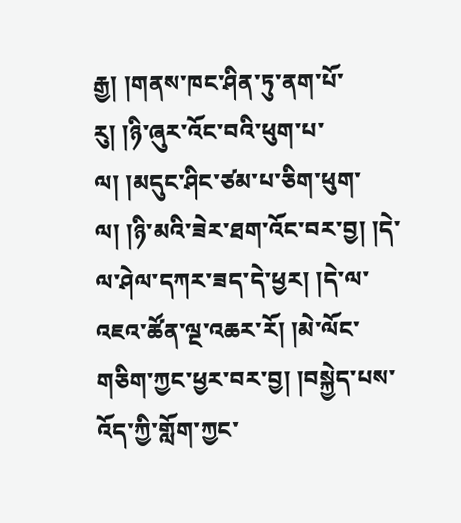རྒྱ། །གནས་ཁང་ཤིན་ཏུ་ནག་པོ་རུ། །ཉི་ཞུར་འོང་བའི་ཕུག་པ་ལ། །མདུང་ཤིང་ཙམ་པ་ཅིག་ཕུག་ལ། །ཉི་མའི་ཟེར་ཐག་འོང་བར་བྱ། །དེ་ལ་ཤེལ་དཀར་ཟད་དེ་ཕྱར། །དེ་ལ་འཇའ་ཚོན་ལྔ་འཆར་རོ། །མེ་ལོང་གཅིག་ཀྱང་ཕྱར་བར་བྱ། །བསྐྱེད་པས་འོད་ཀྱི་གློག་ཀྱང་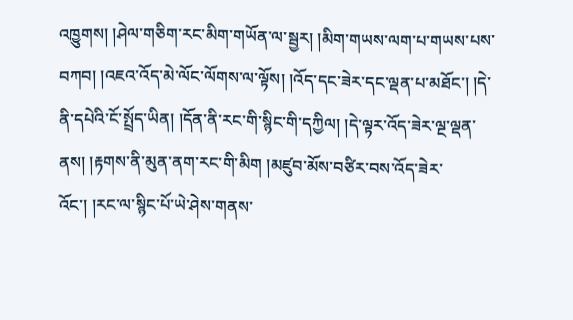འཁྱུགས། །ཤེལ་གཅིག་རང་མིག་གཡོན་ལ་སྦྱར། །མིག་གཡས་ལག་པ་གཡས་པས་བཀབ། །འཇའ་འོད་མེ་ལོང་ལོགས་ལ་ལྟོས། །འོད་དང་ཟེར་དང་ལྡན་པ་མཐོང་། །དེ་ནི་དཔེའི་ངོ་སྤྲོད་ཡིན། །དོན་ནི་རང་གི་སྙིང་གི་དཀྱིལ། །དེ་ལྟར་འོད་ཟེར་ལྔ་ལྡན་ནས། །རྟགས་ནི་མུན་ནག་རང་གི་མིག །མཛུབ་མོས་བཙིར་བས་འོད་ཟེར་འོང་། །རང་ལ་སྙིང་པོ་ཡེ་ཤེས་གནས་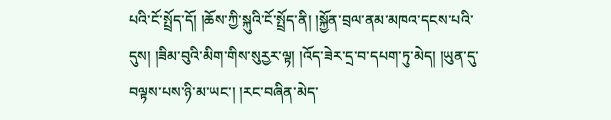པའི་ངོ་སྤྲོད་དོ། །ཆོས་ཀྱི་སྐུའི་ངོ་སྤྲོད་ནི། །སྐྱོན་བྲལ་ནམ་མཁའ་དངས་པའི་དུས། །ཟིམ་བུའི་མིག་གིས་སུཪྱར་ལྟ། །འོད་ཟེར་དྲ་བ་དཔག་ཏུ་མེད། །ཡུན་དུ་བལྟས་པས་ཉི་མ་ཡང་། །རང་བཞིན་མེད་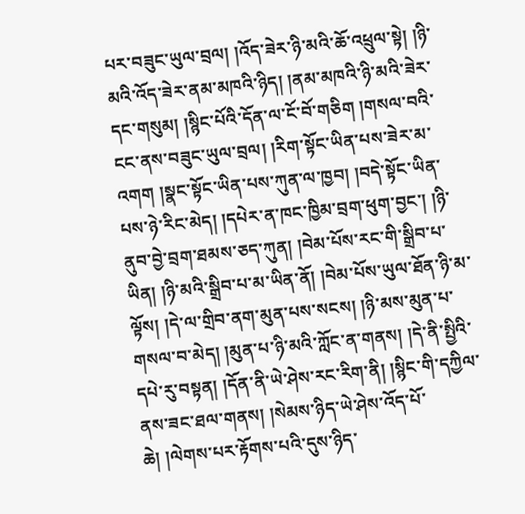པར་བཟུང་ཡུལ་བྲལ། །འོད་ཟེར་ཉི་མའི་ཆོ་འཕྲུལ་སྟེ། །ཉི་མའི་འོད་ཟེར་ནམ་མཁའི་ཉིད། །ནམ་མཁའི་ཉི་མའི་ཟེར་དང་གསུམ། །སྙིང་པོའི་དོན་ལ་ངོ་བོ་གཅིག །གསལ་བའི་ངང་ནས་བཟུང་ཡུལ་བྲལ། །རིག་སྟོང་ཡིན་པས་ཟེར་མ་འགག །སྣང་སྟོང་ཡིན་པས་ཀུན་ལ་ཁྱབ། །བདེ་སྟོང་ཡིན་པས་ཉེ་རིང་མེད། །དཔེར་ན་ཁང་ཁྱིམ་བྲག་ཕུག་བྱང་། །ཉི་ནུབ་བྱེ་བྲག་ཐམས་ཅད་ཀུན། །བེམ་པོས་རང་གི་སྒྲིབ་པ་ཡིན། །ཉི་མའི་སྒྲིབ་པ་མ་ཡིན་ནོ། །བེམ་པོས་ཡུལ་ཐོན་ཉི་མ་ལྟོས། །དེ་ལ་གྲིབ་ནག་མུན་པས་སངས། །ཉི་མས་མུན་པ་གསལ་བ་མེད། །མུན་པ་ཉི་མའི་ཀློང་ན་གནས། །དེ་ནི་སྤྱིའི་དཔེ་རུ་བསྟན། །དོན་ནི་ཡེ་ཤེས་རང་རིག་ནི། །སྙིང་གི་དཀྱིལ་ནས་ཟང་ཐལ་གནས། །སེམས་ཉིད་ཡེ་ཤེས་འོད་པོ་ཆེ། །ལེགས་པར་རྟོགས་པའི་དུས་ཉིད་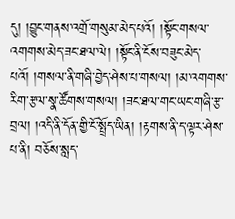དུ། །བྱུང་གནས་འགྲོ་གསུམ་མེད་པའོ། །སྟོང་གསལ་འགགས་མེད་ཟང་ཐལ་ལེ། །སྟོང་ནི་ངོས་བཟུང་མེད་པའོ། །གསལ་ནི་གཞི་བྱེད་ཤེས་པ་གསལ། །མ་འགགས་རིག་རྩལ་སྣ་ཚོགས་གསལ། །ཟང་ཐལ་གང་ཡང་གཞི་རྩ་བྲལ། །འདི་ནི་དོན་གྱི་ངོ་སྤྲོད་ཡིན། །རྟགས་ནི་ད་ལྟར་ཤེས་པ་ནི། བཅོས་སླད་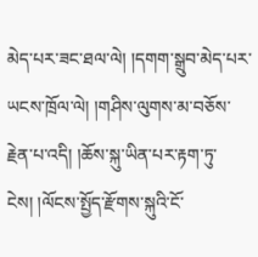མེད་པར་ཟང་ཐལ་ལེ། །དགག་སྒྲུབ་མེད་པར་ཡངས་ཁྲོལ་ལེ། །གཤིས་ལུགས་མ་བཅོས་རྗེན་པ་འདི། །ཆོས་སྐུ་ཡིན་པར་རྟག་ཏུ་ངེས། །ལོངས་སྤྱོད་རྫོགས་སྐུའི་ངོ་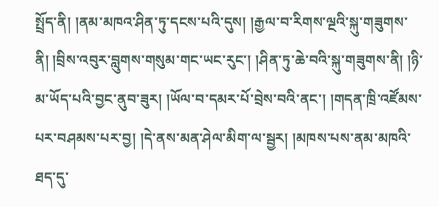སྤྲོད་ནི། །ནམ་མཁའ་ཤིན་ཏུ་དངས་པའི་དུས། །རྒྱལ་བ་རིགས་ལྔའི་སྐུ་གཟུགས་ནི། །བྲིས་འབུར་བླུགས་གསུམ་གང་ཡང་རུང་། །ཤིན་ཏུ་ཆེ་བའི་སྐུ་གཟུགས་ནི། །ཉི་མ་ཡོད་པའི་བྱང་ནུབ་ཟུར། །ཡོལ་བ་དམར་པོ་བྲེས་བའི་ནང་། །གདན་ཁྲི་འཛོམས་པར་བཤམས་པར་བྱ། །དེ་ནས་མན་ཤེལ་མིག་ལ་སྦྱར། །མཁས་པས་ནམ་མཁའི་ཐད་དུ་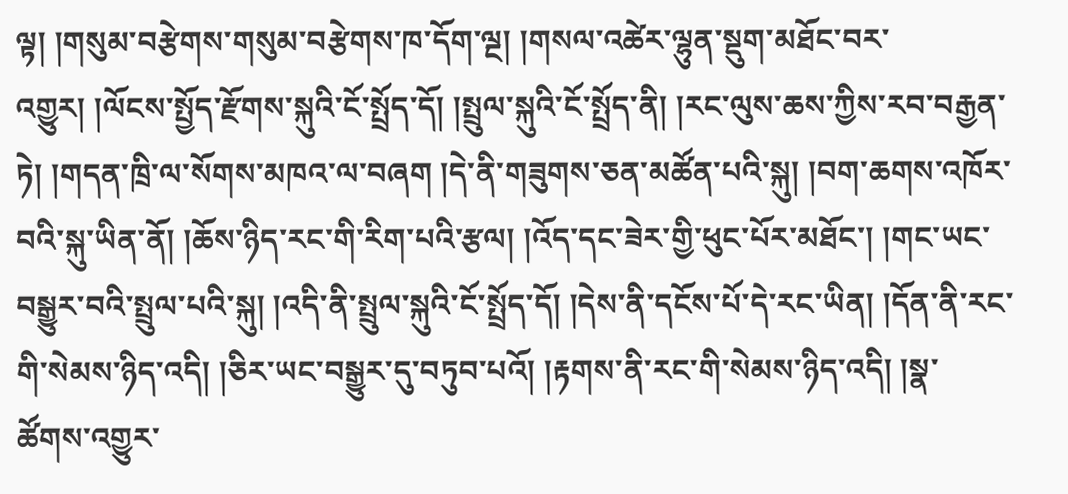ལྟ། །གསུམ་བརྩེགས་གསུམ་བརྩེགས་ཁ་དོག་ལྔ། །གསལ་འཚེར་ལྷུན་སྡུག་མཐོང་བར་འགྱུར། །ལོངས་སྤྱོད་རྫོགས་སྐུའི་ངོ་སྤྲོད་དོ། །སྤྲུལ་སྐུའི་ངོ་སྤྲོད་ནི། །རང་ལུས་ཆས་ཀྱིས་རབ་བརྒྱན་ཏེ། །གདན་ཁྲི་ལ་སོགས་མཁའ་ལ་བཞག །དེ་ནི་གཟུགས་ཅན་མཚོན་པའི་སྐུ། །བག་ཆགས་འཁོར་བའི་སྐུ་ཡིན་ནོ། །ཆོས་ཉིད་རང་གི་རིག་པའི་རྩལ། །འོད་དང་ཟེར་གྱི་ཕུང་པོར་མཐོང་། །གང་ཡང་བསྒྱུར་བའི་སྤྲུལ་པའི་སྐུ། །འདི་ནི་སྤྲུལ་སྐུའི་ངོ་སྤྲོད་དོ། །དེས་ནི་དངོས་པོ་དེ་རང་ཡིན། །དོན་ནི་རང་གི་སེམས་ཉིད་འདི། །ཅིར་ཡང་བསྒྱུར་དུ་བཏུབ་པའོ། །རྟགས་ནི་རང་གི་སེམས་ཉིད་འདི། །སྣ་ཚོགས་འགྱུར་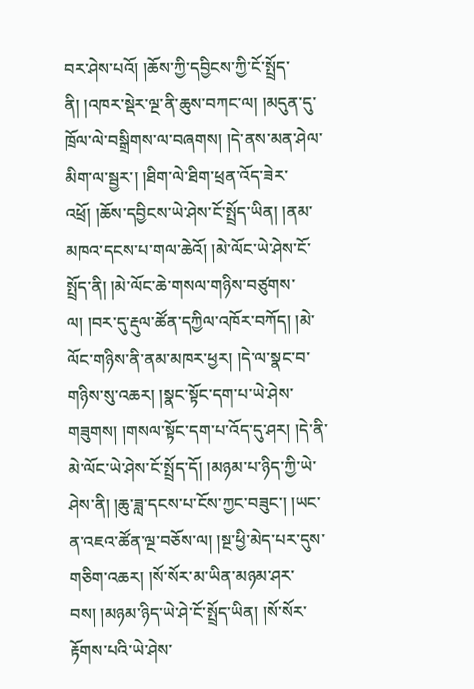བར་ཤེས་པའོ། །ཆོས་ཀྱི་དབྱིངས་ཀྱི་ངོ་སྤྲོད་ནི། །འཁར་སྡེར་ལྔ་ནི་ཆུས་བཀང་ལ། །མདུན་དུ་ཁྲོལ་ལེ་བསྒྲིགས་ལ་བཞགས། །དེ་ནས་མན་ཤེལ་མིག་ལ་སྦྱར་། །ཐིག་ལེ་ཐིག་ཕྲན་འོད་ཟེར་འཕྲོ། །ཆོས་དབྱིངས་ཡེ་ཤེས་ངོ་སྤྲོད་ཡིན། །ནམ་མཁའ་དངས་པ་གལ་ཆེའོ། །མེ་ལོང་ཡེ་ཤེས་ངོ་སྤྲོད་ནི། །མེ་ལོང་ཆེ་གསལ་གཉིས་བཙུགས་ལ། །བར་དུ་རྡུལ་ཚོན་དཀྱིལ་འཁོར་བཀོད། །མེ་ལོང་གཉིས་ནི་ནམ་མཁར་ཕྱར། །དེ་ལ་སྣང་བ་གཉིས་སུ་འཆར། །སྣང་སྟོང་དག་པ་ཡེ་ཤེས་གཟུགས། །གསལ་སྟོང་དག་པ་འོད་དུ་ཤར། །དེ་ནི་མེ་ལོང་ཡེ་ཤེས་ངོ་སྤྲོད་དོ། །མཉམ་པ་ཉིད་ཀྱི་ཡེ་ཤེས་ནི། །ཆུ་ཟླ་དངས་པ་ངོས་ཀྱང་བཟུང་། །ཡང་ན་འཇའ་ཚོན་ལྔ་བཅོས་ལ། །སྔ་ཕྱི་མེད་པར་དུས་གཅིག་འཆར། །སོ་སོར་མ་ཡིན་མཉམ་ཤར་བས། །མཉམ་ཉིད་ཡེ་ཤེ་ངོ་སྤྲོད་ཡིན། །སོ་སོར་རྟོགས་པའི་ཡེ་ཤེས་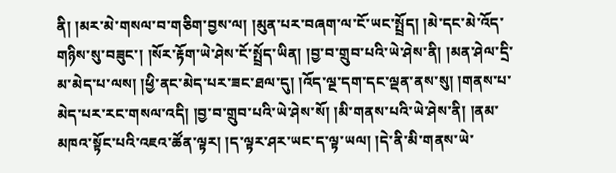ནི། །མར་མེ་གསལ་བ་གཅིག་བྱས་ལ། །མུན་པར་བཞག་ལ་ངོ་ཡང་སྤྲོད། །མེ་དང་མེ་འོད་གཉིས་སུ་བཟུང་། །སོར་རྟོག་ཡེ་ཤེས་ངོ་སྤྲོད་ཡིན། །བྱ་བ་གྲུབ་པའི་ཡེ་ཤེས་ནི། །མན་ཤེལ་དྲི་མ་མེད་པ་ལས། །ཕྱི་ནང་མེད་པར་ཟང་ཐལ་དུ། །འོད་ལྔ་དག་དང་ལྡན་ནས་སུ། །གནས་པ་མེད་པར་རང་གསལ་འདི། །བྱ་བ་གྲུབ་པའི་ཡེ་ཤེས་སོ། །མི་གནས་པའི་ཡེ་ཤེས་ནི། །ནམ་མཁའ་སྟོང་པའི་འཇའ་ཚོན་ལྟར། །ད་ལྟར་ཤར་ཡང་ད་ལྟ་ཡལ། །དེ་ནི་མི་གནས་ཡེ་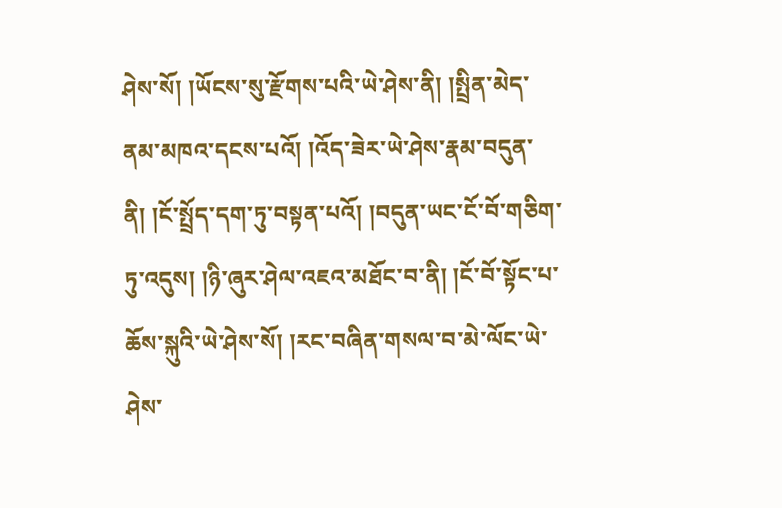ཤེས་སོ། །ཡོངས་སུ་རྫོགས་པའི་ཡེ་ཤེས་ནི། །སྤྲིན་མེད་ནམ་མཁའ་དངས་པའོ། །འོད་ཟེར་ཡེ་ཤེས་རྣམ་བདུན་ནི། །ངོ་སྤྲོད་དག་ཏུ་བསྟན་པའོ། །བདུན་ཡང་ངོ་བོ་གཅིག་ཏུ་འདུས། །ཉི་ཞུར་ཤེལ་འཇའ་མཐོང་བ་ནི། །ངོ་བོ་སྟོང་པ་ཆོས་སྐུའི་ཡེ་ཤེས་སོ། །རང་བཞིན་གསལ་བ་མེ་ལོང་ཡེ་ཤེས་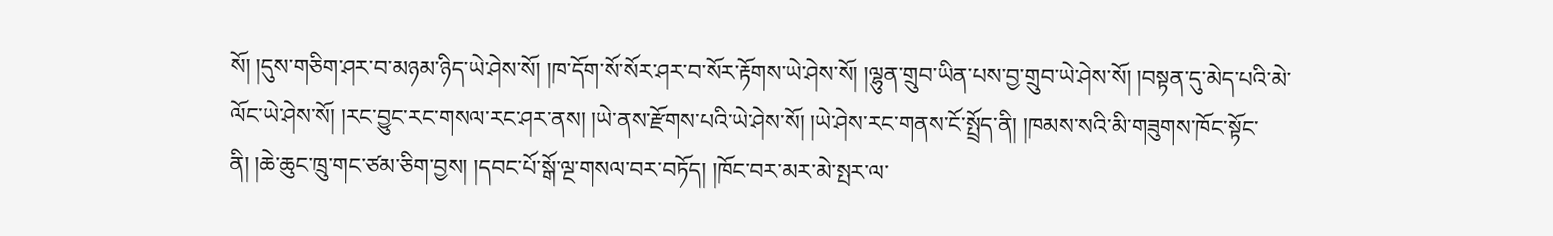སོ། །དུས་གཅིག་ཤར་བ་མཉམ་ཉིད་ཡེ་ཤེས་སོ། །ཁ་དོག་སོ་སོར་ཤར་བ་སོར་རྟོགས་ཡེ་ཤེས་སོ། །ལྷུན་གྲུབ་ཡིན་པས་བྱ་གྲུབ་ཡེ་ཤེས་སོ། །བསྟན་དུ་མེད་པའི་མེ་ལོང་ཡེ་ཤེས་སོ། །རང་བྱུང་རང་གསལ་རང་ཤར་ནས། །ཡེ་ནས་རྫོགས་པའི་ཡེ་ཤེས་སོ། །ཡེ་ཤེས་རང་གནས་ངོ་སྤྲོད་ནི། །ཁམས་སའི་མི་གཟུགས་ཁོང་སྟོང་ནི། །ཆེ་ཆུང་ཁྲུ་གང་ཙམ་ཅིག་བྱས། །དབང་པོ་སྒོ་ལྔ་གསལ་བར་བཏོད། །ཁོང་བར་མར་མེ་སྤར་ལ་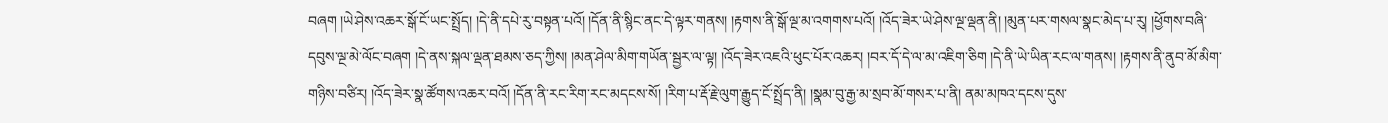བཞག །ཡེ་ཤེས་འཆར་སྒོ་ངོ་ཡང་སྤྲོད། །དེ་ནི་དཔེ་རུ་བསྟན་པའོ། །དོན་ནི་སྙིང་ནང་དེ་ལྟར་གནས། །རྟགས་ནི་སྒོ་ལྔ་མ་འགགས་པའོ། །འོད་ཟེར་ཡེ་ཤེས་ལྔ་ལྡན་ནི། །མུན་པར་གསལ་སྣང་མེད་པ་རུ། །ཕྱོགས་བཞི་དབུས་ལྔ་མེ་ལོང་བཞག །དེ་ནས་སྐལ་ལྡན་ཐམས་ཅད་ཀྱིས། །མན་ཤེལ་མིག་གཡོན་སྦྱར་ལ་ལྟ། །འོད་ཟེར་འཇའི་ཕུང་པོར་འཆར། །བར་དོ་དེ་ལ་མ་འཇིག་ཅིག །དེ་ནི་ཡེ་ཡིན་རང་ལ་གནས། །རྟགས་ནི་ནུབ་མོ་མིག་གཉིས་བཙིར། །འོད་ཟེར་སྣ་ཚོགས་འཆར་བའོ། །དོན་ནི་རང་རིག་རང་མདངས་སོ། །རིག་པ་རྡོ་རྗེ་ལུག་རྒྱུད་ངོ་སྤྲོད་ནི། །སྣམ་བུ་རྒྱ་མ་སྲབ་མོ་གསར་པ་ནི། ནམ་མཁའ་དངས་དུས་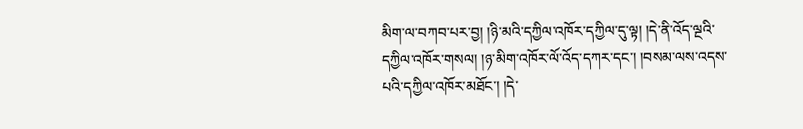མིག་ལ་བཀབ་པར་བྱ། །ཉི་མའི་དཀྱིལ་འཁོར་དཀྱིལ་དུ་ལྟ། །དེ་ནི་འོད་ལྔའི་དཀྱིལ་འཁོར་གསལ། །ཉ་མིག་འཁོར་ལོ་འོད་དཀར་དང་། །བསམ་ལས་འདས་པའི་དཀྱིལ་འཁོར་མཐོང་། །དེ་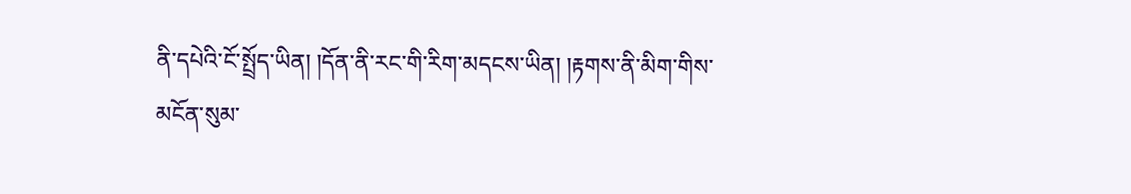ནི་དཔེའི་ངོ་སྤྲོད་ཡིན། །དོན་ནི་རང་གི་རིག་མདངས་ཡིན། །རྟགས་ནི་མིག་གིས་མངོན་སུམ་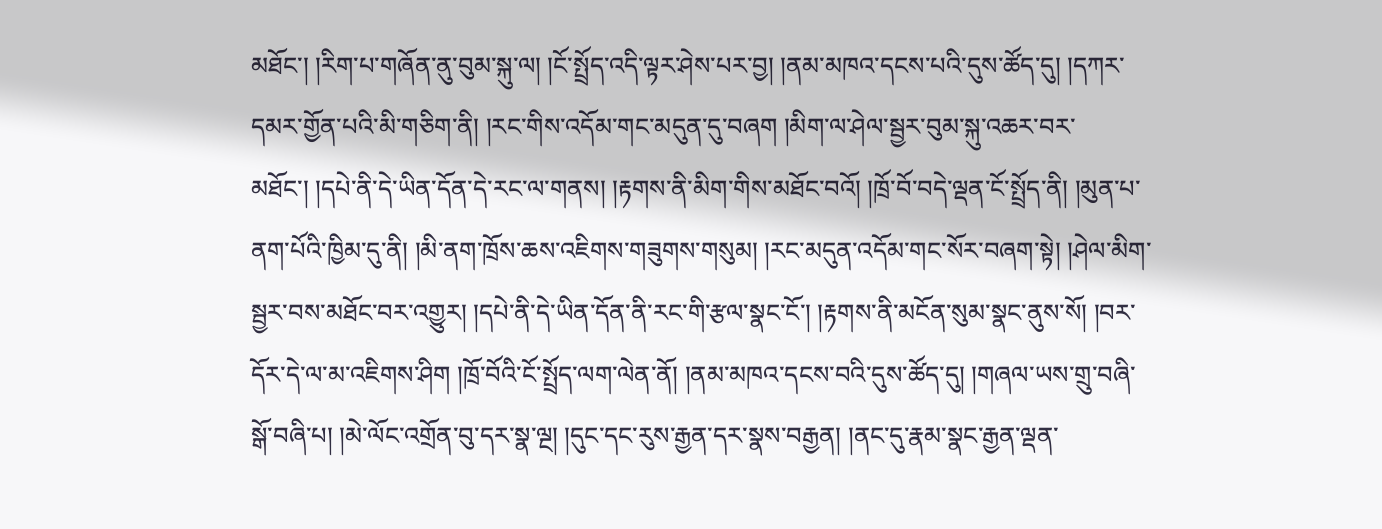མཐོང་། །རིག་པ་གཞོན་ནུ་བུམ་སྐུ་ལ། །ངོ་སྤྲོད་འདི་ལྟར་ཤེས་པར་བྱ། །ནམ་མཁའ་དངས་པའི་དུས་ཚོད་དུ། །དཀར་དམར་གྱོན་པའི་མི་གཅིག་ནི། །རང་གིས་འདོམ་གང་མདུན་དུ་བཞག །མིག་ལ་ཤེལ་སྦྱར་བུམ་སྐུ་འཆར་བར་མཐོང་། །དཔེ་ནི་དེ་ཡིན་དོན་དེ་རང་ལ་གནས། །རྟགས་ནི་མིག་གིས་མཐོང་བའོ། །ཁྲོ་བོ་བདེ་ལྡན་ངོ་སྤྲོད་ནི། །མུན་པ་ནག་པོའི་ཁྱིམ་དུ་ནི། །མི་ནག་ཁྲོས་ཆས་འཇིགས་གཟུགས་གསུམ། །རང་མདུན་འདོམ་གང་སོར་བཞག་སྟེ། །ཤེལ་མིག་སྦྱར་བས་མཐོང་བར་འགྱུར། །དཔེ་ནི་དེ་ཡིན་དོན་ནི་རང་གི་རྩལ་སྣང་ངོ་། །རྟགས་ནི་མངོན་སུམ་སྣང་ནུས་སོ། །བར་དོར་དེ་ལ་མ་འཇིགས་ཤིག །ཁྲོ་བོའི་ངོ་སྤྲོད་ལག་ལེན་ནོ། །ནམ་མཁའ་དངས་བའི་དུས་ཚོད་དུ། །གཞལ་ཡས་གྲུ་བཞི་སྒོ་བཞི་པ། །མེ་ལོང་འགྲོན་བུ་དར་སྣ་ལྔ། །དུང་དང་རུས་རྒྱན་དར་སྣས་བརྒྱན། །ནང་དུ་རྣམ་སྣང་རྒྱན་ལྡན་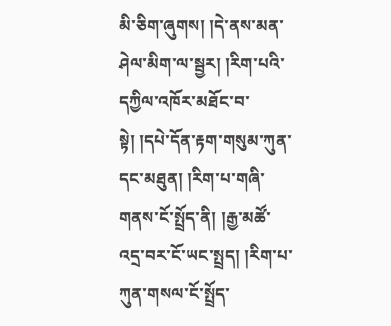མི་ཅིག་ཞུགས། །དེ་ནས་མན་ཤེལ་མིག་ལ་སྦྱར། །རིག་པའི་དཀྱིལ་འཁོར་མཐོང་བ་སྟེ། །དཔེ་དོན་རྟག་གསུམ་ཀུན་དང་མཐུན། །རིག་པ་གཞི་གནས་ངོ་སྤྲོད་ནི། །རྒྱ་མཚོ་འདྲ་བར་ངོ་ཡང་སྤྲད། །རིག་པ་ཀུན་གསལ་ངོ་སྤྲོད་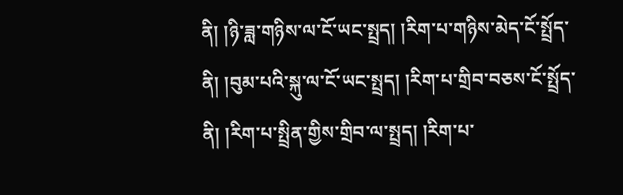ནི། །ཉི་ཟླ་གཉིས་ལ་ངོ་ཡང་སྤྲད། །རིག་པ་གཉིས་མེད་ངོ་སྤྲོད་ནི། །བུམ་པའི་སྐུ་ལ་ངོ་ཡང་སྤྲད། །རིག་པ་གྲིབ་བཅས་ངོ་སྤྲོད་ནི། །རིག་པ་སྤྲིན་གྱིས་གྲིབ་ལ་སྤྲད། །རིག་པ་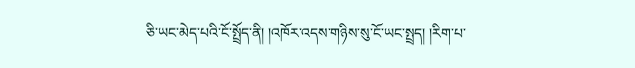ཅི་ཡང་མེད་པའི་ངོ་སྤྲོད་ནི། །འཁོར་འདས་གཉིས་སུ་ངོ་ཡང་སྤྲད། །རིག་པ་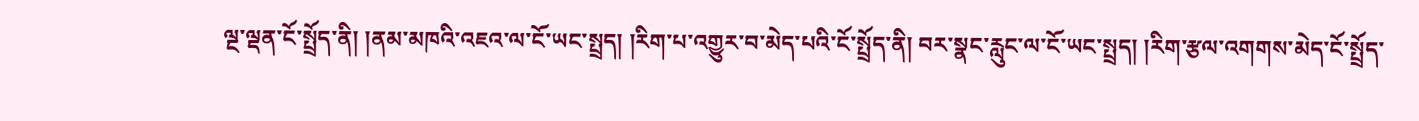ལྔ་ལྡན་ངོ་སྤྲོད་ནི། །ནམ་མཁའི་འཇའ་ལ་ངོ་ཡང་སྤྲད། །རིག་པ་འགྱུར་བ་མེད་པའི་ངོ་སྤྲོད་ནི། བར་སྣང་རླུང་ལ་ངོ་ཡང་སྤྲད། །རིག་རྩལ་འགགས་མེད་ངོ་སྤྲོད་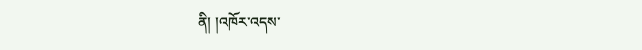ནི། །འཁོར་འདས་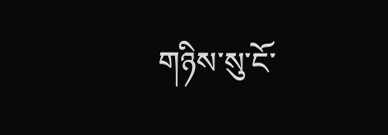གཉིས་སུ་ངོ་